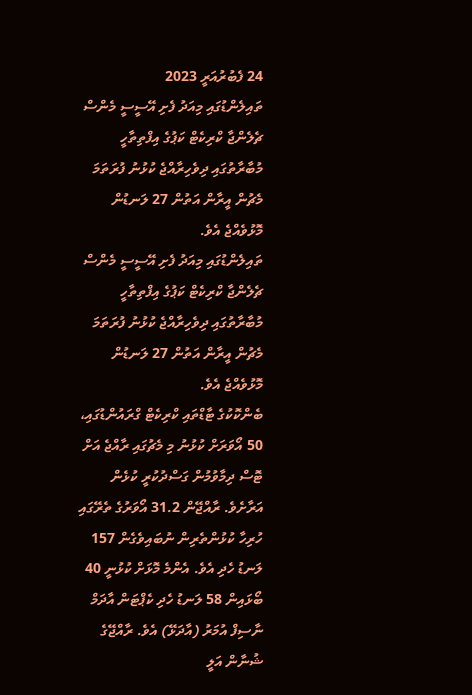24 ފެބުރުއަރީ 2023
ތައިލެންޑުގައި މިއަދު ފެށި އޭސީސީ މެންސް ޗެލެންޖާ ކްރިކެޓް ކަޕުގެ އިފްތިތާހީ މުބާރާތުގައި ދިވެހިރާއްޖެ ކުޅުނު ފުރަތަމަ މެޗުން އީރާން އަތުން 27 ލަނޑުން މޮޅުވެއްޖެ އެވެ.
ތައިލެންޑުގައި މިއަދު ފެށި އޭސީސީ މެންސް ޗެލެންޖާ ކްރިކެޓް ކަޕުގެ އިފްތިތާހީ މުބާރާތުގައި ދިވެހިރާއްޖެ ކުޅުނު ފުރަތަމަ މެޗުން އީރާން އަތުން 27 ލަނޑުން މޮޅުވެއްޖެ އެވެ.
ބެންކޮކުގެ ޓާޑްތައި ކްރިކެޓް ގްރައުންޑުގައި، 50 އޯވަރަށް ކުޅުނު މި މެޗުގައި ރާއްޖެ އަށް ޓޮސް ދިމާވުމުން ގަސްދުކުރީ ކުޅެން އަރާށެވެ. ރާއްޖޭން 31.2 އޯވަރުގެ ތެރޭގައި ހުރިހާ ކުޅުންތެރިން ނުބައިވެގެން 157 ލަނޑު ހެދި އެވެ. އެންމެ މޮޅަށް ކުޅުނީ 40 ބޯޅައިން 58 ލަނޑު ހެދި ކެޕްޓަން އާދަމް ނާސިފް އުމަރު (އާދަޅޭ) އެވެ. ރާއްޖޭގެ ޝުނާން އަލީ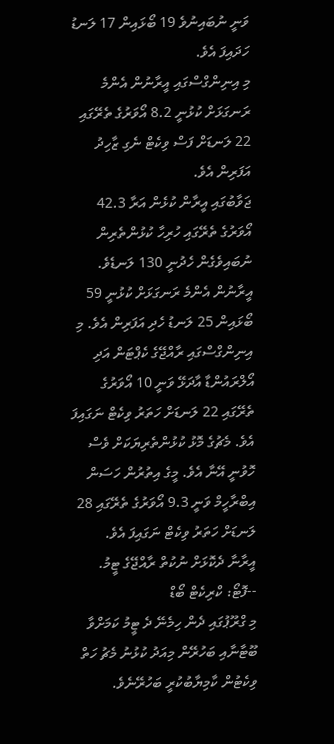ވަނީ ނުބައިނުވެ 19 ބޯޅައިން 17 ލަނޑު ހަދައިފަ އެވެ.
މި އިނިންގްސްގައި އީރާނުން އެންމެ ރަނގަޅަށް ކުޅުނީ 8.2 އޯވަރުގެ ތެރޭގައި 22 ލަނޑަށް ފަސް ވިކެޓް ނެގި ޒާހިދު އަފަރިން އެވެ.
ޖަވާބުގައި އީރާން ކުޅެން އަރާ 42.3 އޯވަރުގެ ތެރޭގައި ހުރިހާ ކުޅުންތެރިން ނުބައިވެގެން ހެދުނީ 130 ލަނޑެވެ. އީރާނުން އެންމެ ރަނގަޅަށް ކުޅުނީ 59 ބޯޅައިން 25 ލަނޑު ހެދި އަފަރިން އެވެ. މި އިނިންގްސްގައި ރާއްޖޭގެ ކެޕްޓަން އަދި އޯލްރައުންޑާ އާދަޅޭ ވަނީ 10 އޯވަރުގެ ތެރޭގައި 22 ލަނޑަށް ހަތަރު ވިކެޓް ނަގައިފަ އެވެ. މެޗުގެ މޮޅު ކުޅުންތެރިޔަކަށް ވެސް ހޮވުނީ އޭނާ އެވެ. މީގެ އިތުރުން ހަސަން އިބްރާހީމް ވަނީ 9.3 އޯވަރުގެ ތެރޭގައި 28 ލަނޑަށް ހަތަރު ވިކެޓް ނަގައިފަ އެވެ.
އީރާނާ ދެކޮޅަށް ނުކުތް ރާއްޖޭގެ ޓީމު. --ފޮޓޯ: ކްރިކެޓް ބޯޑް
މި ގްރޫޕުގައި ދެން ހިމެނޭ ދެ ޓީމު ކަމަށްވާ ބޫޓާނާއި ބަހުރޭން މިއަދު ކުޅުނު މެޗު ހަތް ވިކެޓުން ކާމިޔާބުކުރީ ބަހުރޭނެވެ.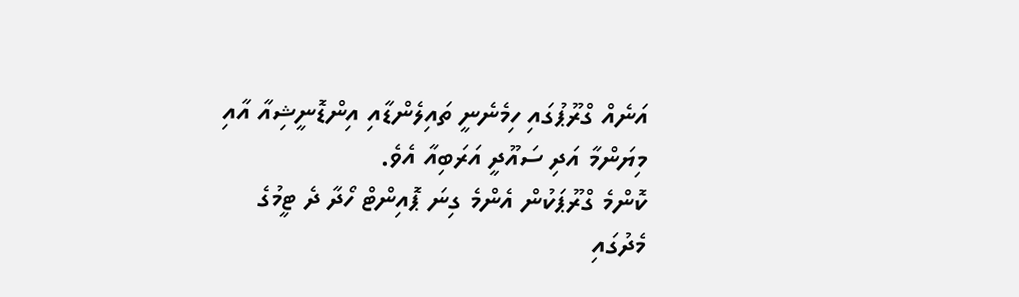އަނެއް ގްރޫޕުގައި ހިމެނެނީ ތައިލެންޑާއި އިންޑޮނީޝިއާ އާއި މިޔަންމާ އަދި ސައޫދީ އަރަބިއާ އެވެ.
ކޮންމެ ގްރޫޕަކުން އެންމެ ގިނަ ޕޮއިންޓް ހޯދާ ދެ ޓީމުގެ މެދުގައި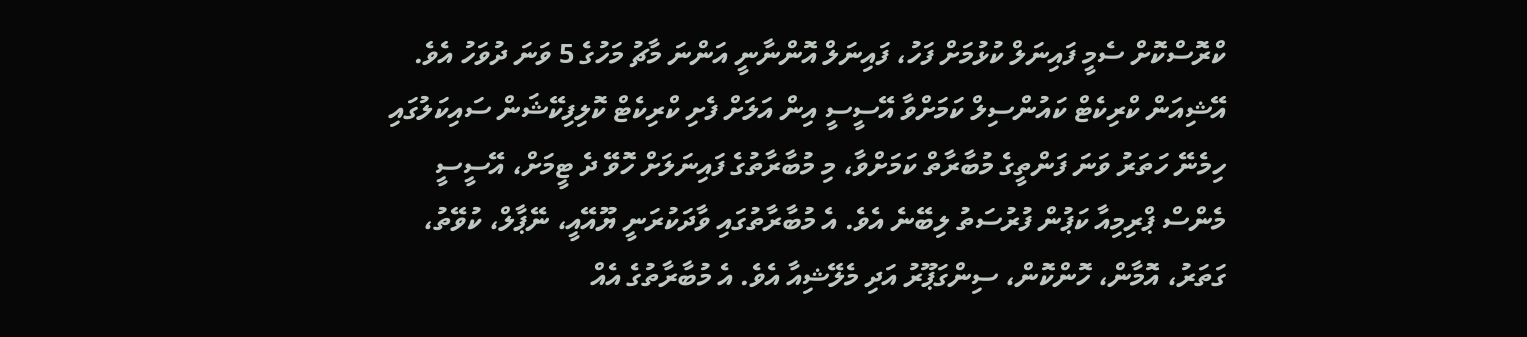ކްރޮސްކޮށް ސެމީ ފައިނަލް ކުޅުމަށް ފަހު، ފައިނަލް އޮންނާނީ އަންނަ މާޗު މަހުގެ 5 ވަނަ ދުވަހު އެވެ.
އޭޝިއަން ކްރިކެޓް ކައުންސިލް ކަމަށްވާ އޭސީސީ އިން އަލަށް ފެށި ކްރިކެޓް ކޮލިފިކޭޝަން ސައިކަލުގައި ހިމެނޭ ހަތަރު ވަނަ ފަންތީގެ މުބާރާތް ކަމަށްވާ، މި މުބާރާތުގެ ފައިނަލަށް ހޮވޭ ދެ ޓީމަށް، އޭސީސީ މެންސް ޕްރިމިއާ ކަޕުން ފުރުސަތު ލިބޭނެ އެވެ. އެ މުބާރާތުގައި ވާދަކުރަނީ ޔޫއޭއީ، ނޭޕާލް، ކުވޭތު، ގަތަރު، އޮމާން، ހޮންކޮން، ސިންގަޕޫރު އަދި މެލޭޝިއާ އެވެ. އެ މުބާރާތުގެ އެއް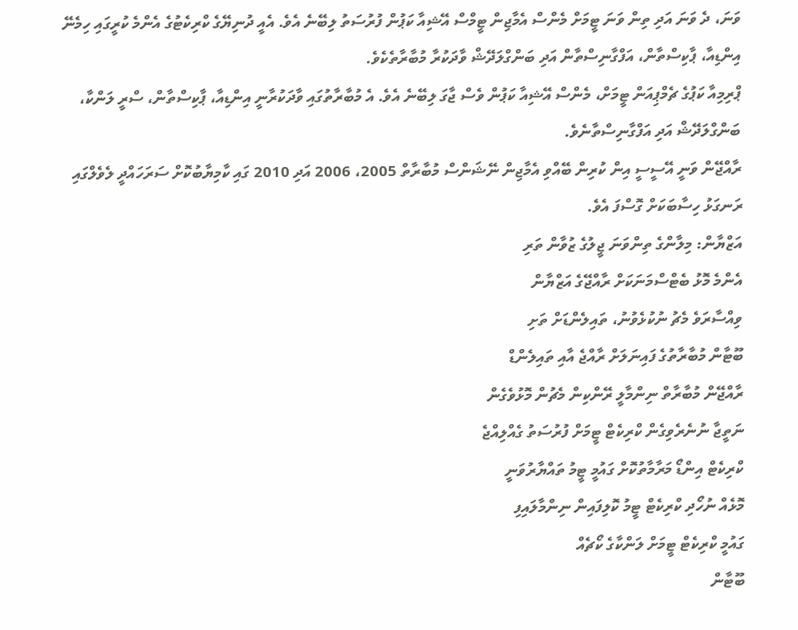ވަނަ، ދެ ވަނަ އަދި ތިން ވަނަ ޓީމަށް މެންސް އެމާޖިން ޓީމްސް އޭޝިއާ ކަޕުން ފުރުސަތު ލިބޭނެ އެވެ. އެއީ ދުނިޔޭގެ ކްރިކެޓުގެ އެންމެ ކުރީގައި ހިމެނޭ އިންޑިއާ، ޕާކިސްތާން، އަފްގާނިސްތާން އަދި ބަންގްލަދޭޝް ވާދަކުރާ މުބާރާތެކެވެ.
ޕްރިމިއާ ކަޕުގެ ޗެމްޕިއަން ޓީމަށް، މެންސް އޭޝިއާ ކަޕުން ވެސް ޖާގަ ލިބޭނެ އެވެ. އެ މުބާރާތުގައި ވާދަކުރާނީ އިންޑިއާ، ޕާކިސްތާން، ސްރީ ލަންކާ، ބަންގްލަދޭޝް އަދި އަފްގާނިސްތާނެވެ.
ރާއްޖޭން ވަނީ އޭސީސީ އިން ކުރިން ބޭއްވި އެމާޖިން ނޭޝަންސް މުބާރާތް 2005، 2006 އަދި 2010 ގައި ކާމިޔާބުކޮށް ސަރަހައްދީ ލެވެލްގައި ރަނގަޅު ހިސާބަކަށް ގޮސްފަ އެވެ.
އަޒްޔާން: މިލާންގެ ތިންވަނަ ޖީލުގެ ޒުވާން ތަރި
އެންމެ މޮޅު ބެޓްސްމަނަކަށް ރާއްޖޭގެ އަޒްޔާން
ވިއްސާރަވެ މެޗު ނުކުޅެވުނު، ތައިލެންޑަށް ތަށި
ބޫޓާން މުބާރާތުގެ ފައިނަލަށް ރާއްޖެ އާއި ތައިލެންޑް
ރާއްޖޭން މުބާރާތް ނިންމާލީ ރޭންކިން މެޗުން މޮޅުވެގެން
ނަތީޖާ ނުނެރެވިގެން ކްރިކެޓް ޓީމަށް ފުރުސަތު ގެއްލިއްޖެ
ކްރިކެޓް އިންޑޯ މަރާމާތުކޮށް ގައުމީ ޓީމު ތައްޔާރުވަނީ
މޮޅެއް ނުހޯދި ކްރިކެޓް ޓީމު ކޮލިފައިން ނިންމާލައިފި
ގައުމީ ކްރިކެޓް ޓީމަށް ލަންކާގެ ކޯޗެއް
ބޫޓާން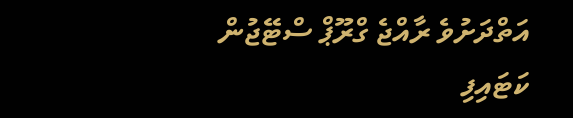އަތްދަށުވެ ރާއްޖެ ގްރޫޕް ސްޓޭޖުން ކަޓައިފި